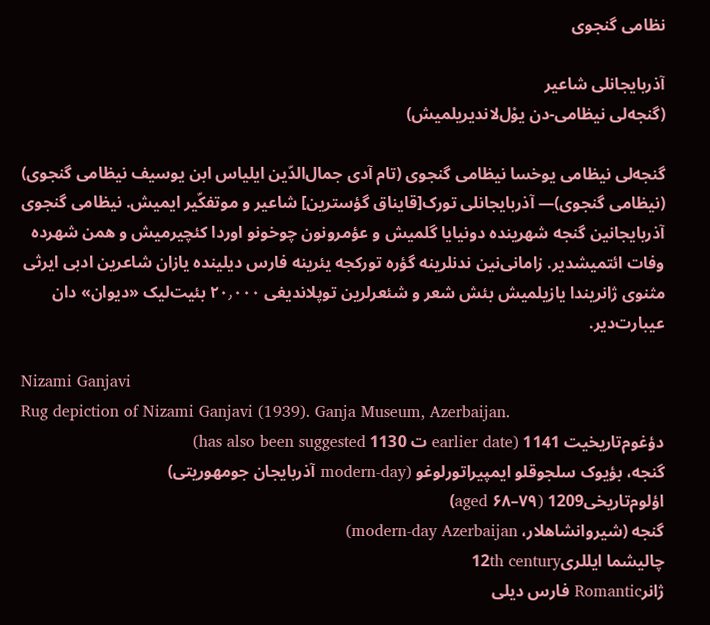نظامی گنجوی

آذربایجانلی شاعیر
(گنجه‌لی نیظامی-دن يوْل‌لاندیریلمیش)

گنجه‌لی نیظامی یوخسا نیظامی گنجوی (تام آدی جمال‌الدّین ایلیاس ابن یوسیف نیظامی گنجوی) (نیظامی گنجوی)— آذربایجانلی تورک[قایناق گؤسترین] شاعیر و موتفکّیر ایمیش. نیظامی گنجوی آذربایجانین گنجه شهرینده دونیایا گلمیش و عؤمرونون چوخونو اوردا کئچیرمیش و همن شهرده وفات ائتمیشدیر. زامانی‌نین ندنلرینه گؤره تورکجه یئرینه فارس دیلینده یازان شاعرین ادبی ایرثی مثنوی ژانریندا یازیلمیش بئش شعر و شئعرلرین توپلاندیغی ۲۰٫۰۰۰ بئیت‌لیک «دیوان» دان عیبارت‌دیر.

Nizami Ganjavi
Rug depiction of Nizami Ganjavi (1939). Ganja Museum, Azerbaijan.
دؤغوم‌تاریخیت 1141 (earlier date ت 1130 has also been suggested)
گنجه، بؤیوک سلجوقلو ایمپیراتورلوغو (modern-day آذربایجان جومهوریتی)
اؤلوم‌تاریخی1209 (aged ۶۸–۷۹)
گنجه (شیروانشاهلار، modern-day Azerbaijan)
چالیشما ایللری12th century
ژانرRomantic فارس دیلی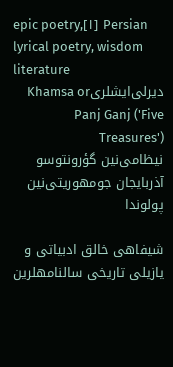epic poetry,[۱] Persian lyrical poetry, wisdom literature
دیرلی‌ایشلریKhamsa or Panj Ganj ('Five Treasures')
نیظامی‌نین گؤرونتوسو آذربایجان جومهوریتی‌نین پولوندا

شیفاهی خالق ادبیاتی و یازیلی تاریخی سالنامهلرین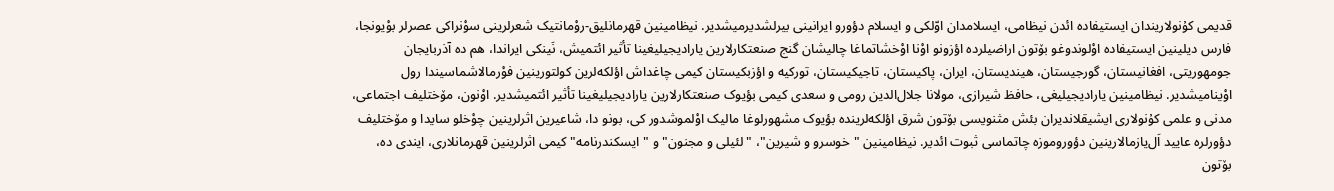قدیمی کۇنولاریندان ایستیفاده ائدن نیظامی، ایسلامدان اوّلکی و ایسلام دؤورو ایرانینی بیرلشدیرمیشدیر. نیظامینین قهرمانلیق-روْمانتیک شعرلرینی سوْنراکی عصرلر بوْیونجا، فارس دیلینین ایستیفاده اوْلوندوغو بۆتون اراضیلرده اؤزونو اوْنا اوْخشاتماغا چالیشان گنج صنعتکارلارین یارادیجیلیغینا تأثیر ائتمیش، نَینکی ایراندا، هم ده آذربایجان جومهوریتی، افغانیستان، گورجیستان، هیندیستان، ایران، پاکیستان، تاجیکیستان، تورکیه و اؤزبکیستان کیمی چاغداش اؤلکه‌لرین کولتورینین فوْرمالاشماسیندا رول اوْینامیشدیر. نیظامینین یارادیجیلیغی، حافظ شیرازی، مولانا جلال‌الدین رومی و سعدی کیمی بؤیوک صنعتکارلارین یارادیجیلیغینا تأثیر ائتمیشدیر. اوْنون، مۆختلیف اجتماعی، مدنی و علمی کۇنولاری ایشیقلاندیران بئش مثنویسی بۆتون شرق اؤلکه‌لرینده بؤیوک مشهورلوغا مالیک اوْلموشدور کی، بونو دا، شاعیرین اثرلرینین چوْخلو سایدا و مۆختلیف دؤورلره عایید اَل‌یازمالارینین دؤوروموزه چاتماسی ثبوت ائدیر. نیظامینین "خوسرو و شیرین"، "لئیلی و مجنون" و "ایسکندرنامه" کیمی اثرلرینین قهرمانلاری، ایندی ده، بۆتون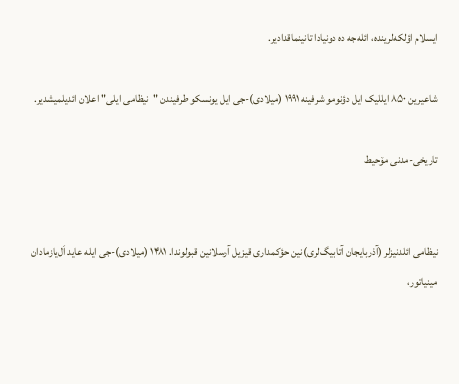ایسلام اؤلکه‌لرینده، ائله‌جه ده دونیادا تانینماقدادیر.

شاعیرین ۸۵۰ ایللیک ایل دؤنومو شرفینه ۱۹۹۱ (میلادی)-جی ایل یونسکو طرفیندن "نیظامی ایلی" اعلان ائدیلمیشدیر.

تاریخی-مدنی مۆحیط


نیظامی ائلدنیزلر (آذربایجان آتابیگ‌لری)نین حؤکمداری قیزیل آرسلانین قبولوندا. ۱۴۸۱ (میلادی)-جی ایله عاید اَ‌ل‌یازمادان مینیاتور،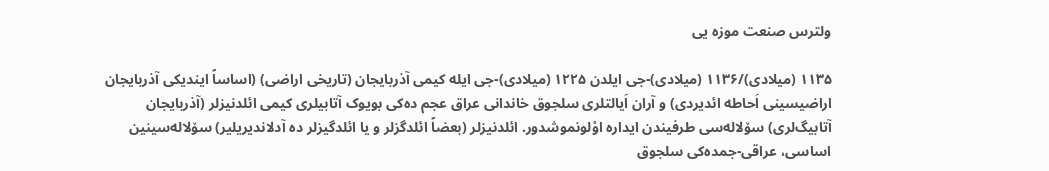ولترس صنعت موزه یی

۱۱۳۵ (میلادی)/۱۱۳۶ (میلادی)-جی ایلدن ۱۲۲۵ (میلادی)-جی ایله کیمی آذربایجان (تاریخی اراضی) (اساساً ایندیکی آذربایجان اراضیسینی اَحاطه ائدیردی) و آران اَیالتلری سلجوق خاندانی عراق عجم ده‌کی بویوک آتابیلری کیمی ائلدنیزلر (آذربایجان آتابیگ‌لری) سۆلاله‌سی طرفیندن ایداره اوْلونموشدور. ائلدنیزلر (بعضاً ائلدگزلر و یا ائلدگیزلر ده آدلاندیریلیر) سۆلاله‌سینین اساسی، عراقی-جمده‌کی سلجوق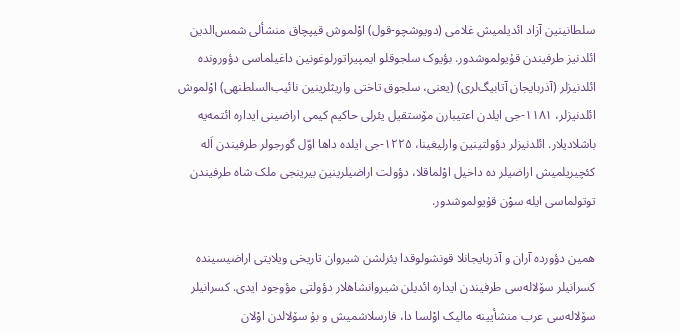سلطانینین آزاد ائدیلمیش غلامی (دویوشچو-قول) اوْلموش قیپچاق منشألی شمس‌الدین ائلدنیز طرفیندن قۇیولموشدور. بؤیوک سلجوقلو ایمپیراتورلوغونین داغیلماسی دؤورونده ائلدنیزلر (آذربایجان آتابیگ‌لری) (یعنی، سلجوق تاختی واریثلرینین نائیب‌السلطنهی) اوْلموش ائلدنیزلر، ۱۱۸۱-جی ایلدن اعتیبارن مۆستقیل یئرلی حاکیم کیمی اراضینی ایداره ائتمه‌یه باشلادیلار. ائلدنیزلر دؤولتینین وارلیغینا، ۱۲۲۵-جی ایلده داها اوّل گورجولر طرفیندن اَله کئچیریلمیش اراضیلر ده داخیل اوْلماقلا، دؤولت اراضیلرینین بیرینجی ملک شاه طرفیندن توتولماسی ایله سوْن قۇیولموشدور.

همین دؤورده آران و آذربایجانلا قونشولوقدا یئرلشن شیروان تاریخی ویلایتی اراضیسینده کسرانیلر سۆلاله‌سی طرفیندن ایداره ائدیلن شیروانشاهلار دؤولتی مؤوجود ایدی. کسرانیلر سۆلاله‌سی عرب منشأیینه مالیک اوْلسا دا، فارسلاشمیش و بۇ سۆلالدن اوْلان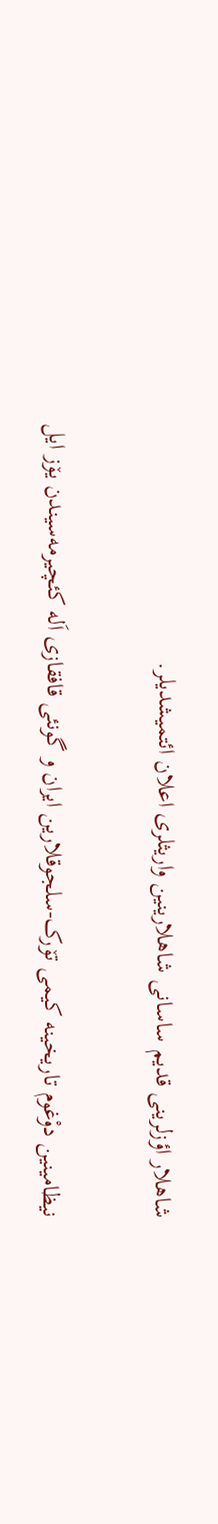شاهلار اؤزلرینی قدیم ساسانی شاهلارینین واریثلری اعلان ائتمیشدیلر.

نیظامینین دوْغوم تاریخینه کیمی تۆرک-سلجوقلارین ایران و گونئی قافقازی اَله کئچیرمه‌سیندن یۆز ایل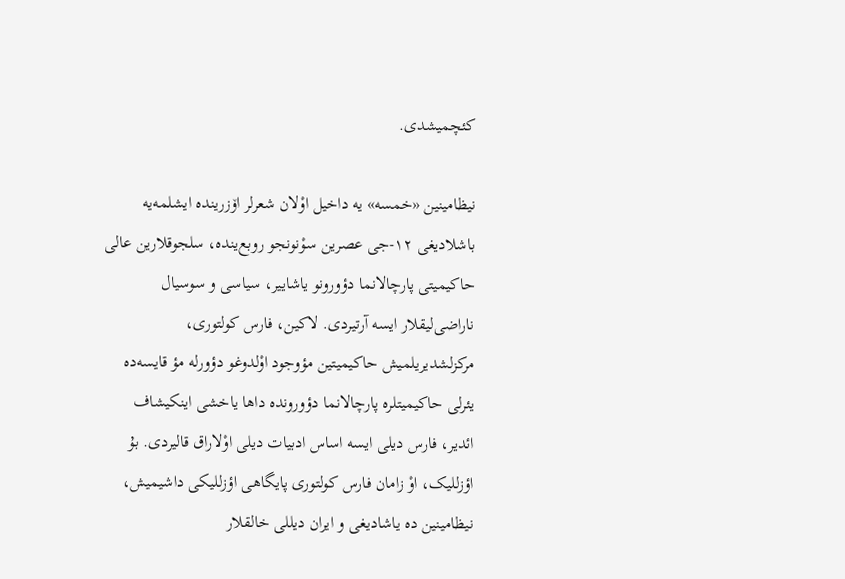کئچمیشدی.

نیظامینین «خمسه» یه داخیل اوْلان شعرلر اۆزرینده ایشلمه‌یه باشلادیغی ۱۲-جی عصرین سوْنونجو روبع‌ینده، سلجوقلارین عالی حاکیمیتی پارچالانما دؤورونو یاشاییر، سیاسی و سوسیال ناراضی‌لیقلار ایسه آرتیردی. لاکین، فارس کولتوری، مرکزلشدیریلمیش حاکیمیتین مؤوجود اوْلدوغو دؤورله مؤ قایسه‌ده یئرلی حاکیمیتلره پارچالانما دؤورونده داها یاخشی اینکیشاف ائدیر، فارس دیلی ایسه اساس ادبیات دیلی اوْلاراق قالیردی. بۇ اؤزللیک، اوْ زامان فارس کولتوری پایگاهی اؤزللیکی داشیمیش، نیظامینین ده یاشادیغی و ایران دیللی خالقلار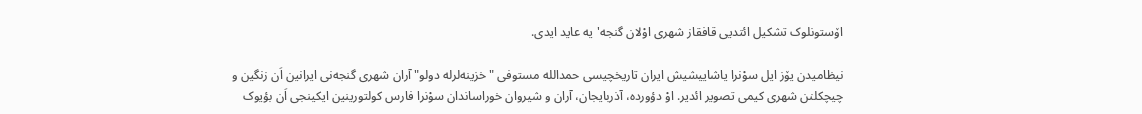اۆستونلوک تشکیل ائتدیی قافقاز شهری اوْلان گنجه'یه عاید ایدی.

نیظامیدن یۆز ایل سوْنرا یاشاییشیش ایران تاریخچیسی حمدالله مستوفی "خزینه‌لرله دولو" آران شهری گنجه‌نی ایرانین اَن زنگین و چیچکلنن شهری کیمی تصویر ائدیر. اوْ دؤورده، آذربایجان، آران و شیروان خوراساندان سوْنرا فارس کولتورینین ایکینجی اَن بؤیوک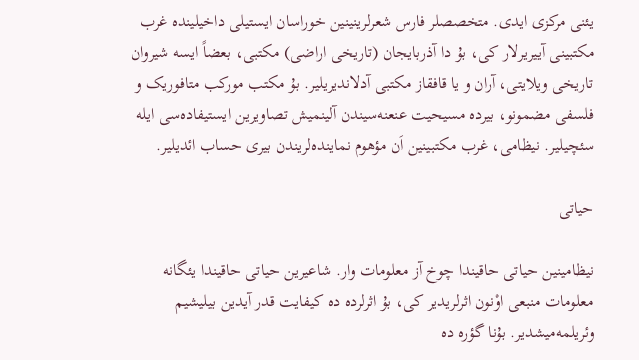یئنی مرکزی ایدی. متخصصلر فارس شعرلرینینین خوراسان ایستیلی داخیلینده غرب مکتبینی آییریرلار کی، بۇ دا آذربایجان (تاریخی اراضی) مکتبی، بعضاً ایسه شیروان تاریخی ویلایتی، آران و یا قافقاز مکتبی آدلاندیریلیر. بۇ مکتب مورکب متافوریک و فلسفی مضمونو، بیرده مسیحیت عنعنه‌سیندن آلینمیش تصاویرین ایستیفاده‌سی ایله سئچیلیر. نیظامی، غرب مکتبینین اَن مؤهوم نماینده‌لریندن بیری حساب ائدیلیر.

حیاتی

نیظامینین حیاتی حاقیندا چوخ آز معلومات وار. شاعیرین حیاتی حاقیندا یئگانه معلومات منبعی اوْنون اثرلریدیر کی، بۇ اثرلرده ده کیفایت قدر آیدین بیلیشیم وئریلمه‌میشدیر. بۇنا گؤره ده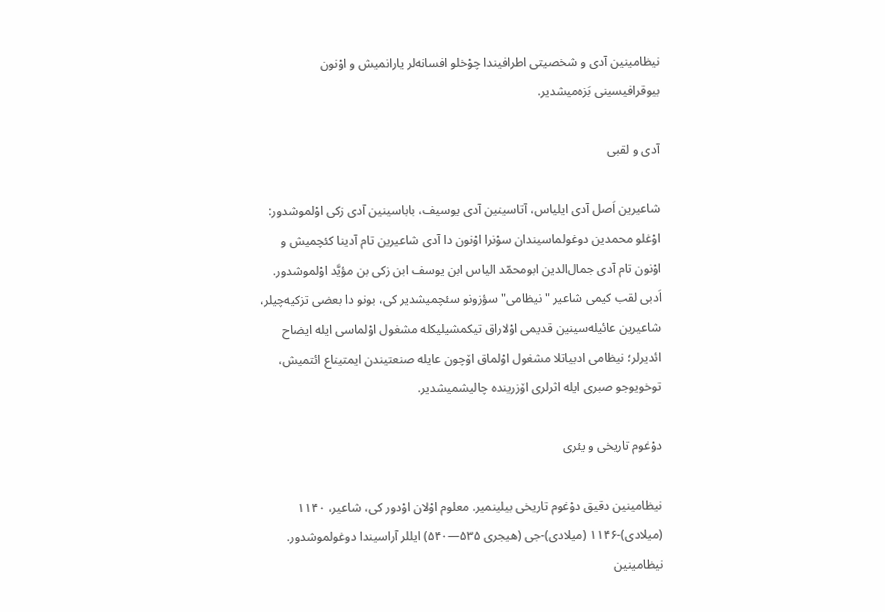نیظامینین آدی و شخصیتی اطرافیندا چوْخلو افسانه‌لر یارانمیش و اوْنون بیوقرافیسینی بَزه‌میشدیر.

آدی و لقبی

شاعیرین اَصل آدی ایلیاس، آتاسینین آدی یوسیف، باباسینین آدی زکی اوْلموشدور: اوْغلو محمدین دوغولماسیندان سوْنرا اوْنون دا آدی شاعیرین تام آدینا کئچمیش و اوْنون تام آدی جمال‌الدین ابومحمّد الیاس ابن یوسف ابن زکی بن مؤیَّد اوْلموشدور. اَدبی لقب کیمی شاعیر "نیظامی" سؤزونو سئچمیشدیر کی، بونو دا بعضی تزکیه‌چیلر، شاعیرین عائیله‌سینین قدیمی اوْلاراق تیکمشیلیکله مشغول اوْلماسی ایله ایضاح ائدیرلر؛ نیظامی ادبیاتلا مشغول اوْلماق اۆچون عایله صنعتیندن ایمتیناع ائتمیش، توخویوجو صبری ایله اثرلری اۆزرینده چالیشمیشدیر.

دوْغوم تاریخی و یئری

نیظامینین دقیق دوْغوم تاریخی بیلینمیر. معلوم اوْلان اوْدور کی، شاعیر، ۱۱۴۰ (میلادی)-۱۱۴۶ (میلادی)-جی (هیجری ۵۳۵—۵۴۰) ایللر آراسیندا دوغولموشدور. نیظامینین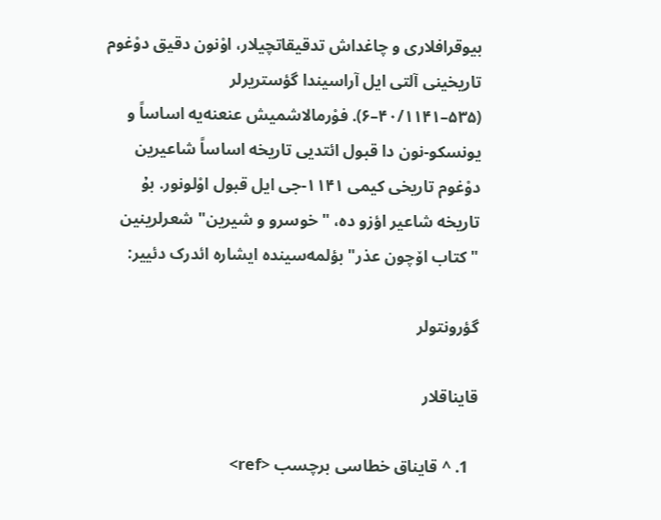بیوقرافلاری و چاغداش تدقیقاتچیلار، اوْنون دقیق دوْغوم تاریخینی آلتی ایل آراسیندا گؤستریرلر (۵۳۵–۴۰/۱۱۴۱–۶). فوْرمالاشمیش عنعنه‌یه اساساً و یونسکو-نون دا قبول ائتدیی تاریخه اساساً شاعیرین دوْغوم تاریخی کیمی ۱۱۴۱-جی ایل قبول اوْلونور. بۇ تاریخه شاعیر اؤزو ده، "خوسرو و شیرین" شعرلرینین "کتاب اۆچون عذر" بؤلمه‌سینده ایشاره ائدرک دئییر:

گؤرونتولر

قایناقلار

  1. ^ قایناق خطاسی برچسب <ref>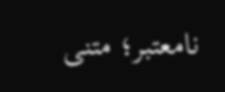نامعتبر؛ متنی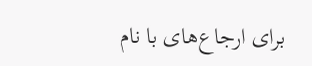برای ارجاع‌های با نام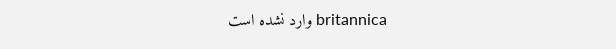britannica وارد نشده است